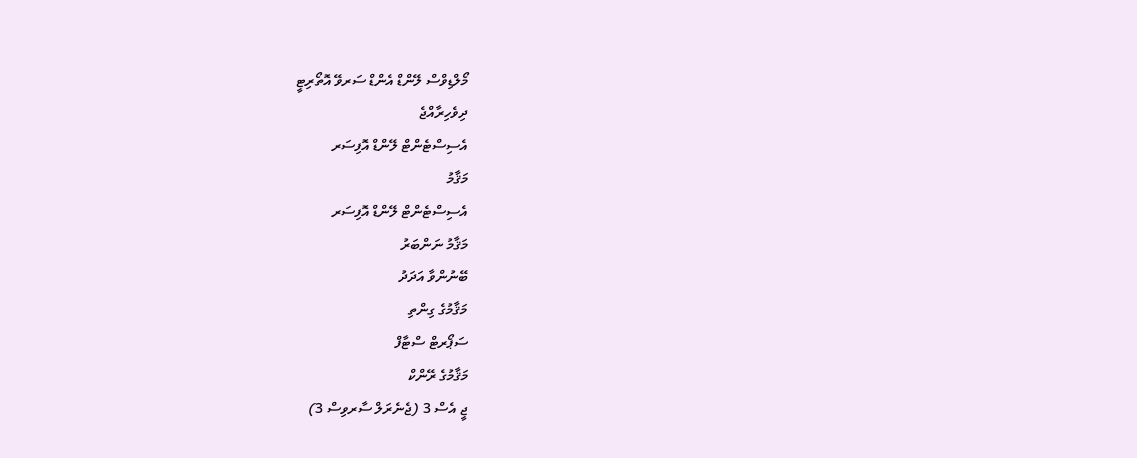މޯލްޑިވްސް ލޭންޑް އެންޑް ސަރވޭ އޮތޯރިޓީ
ދިވެހިރާއްޖެ
އެސިސްޓެންޓް ލޭންޑް އޮފިސަރ
މަޤާމު
އެސިސްޓެންޓް ލޭންޑް އޮފިސަރ
މަޤާމު ނަންބަރު
ބޭނުންވާ އަދަދު
މަޤާމުގެ ގިންތި
ސަޕޯރޓް ސްޓާފް
މަޤާމުގެ ރޭންކް
ޖީ އެސް 3 (ޖެނެރަލް ސާރވިސް 3)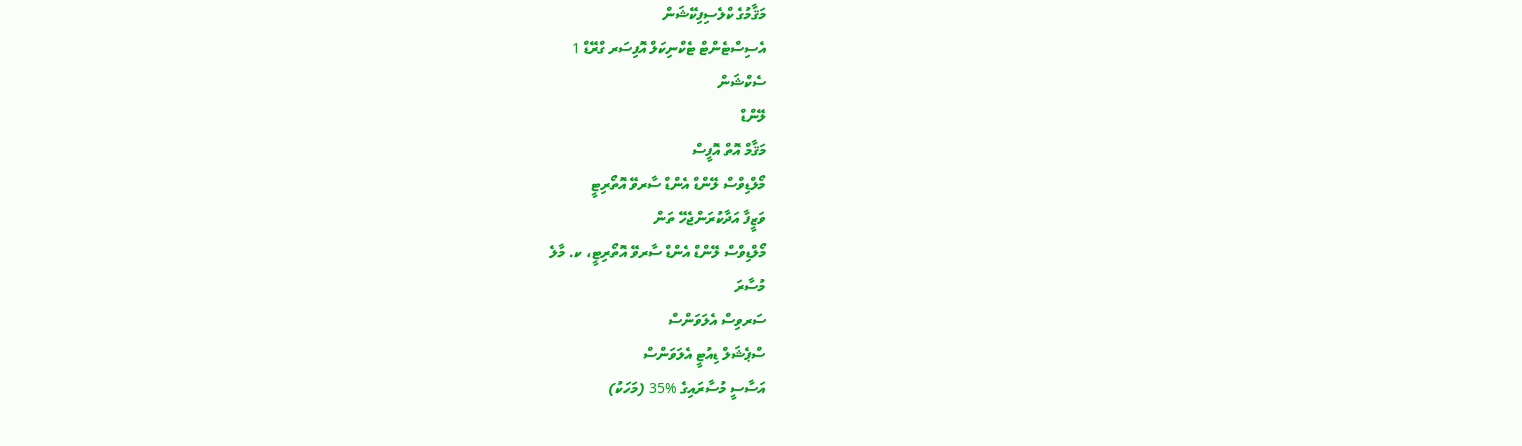މަޤާމުގެ ކްލެސިފިކޭޝަން
އެސިސްޓެންޓް ޓެކްނިކަލް އޮފިސަރ ގްރޭޑް 1
ސެކްޝަން
ލޭންޑް
މަޤާމް އޮތް އޮފީސް
މޯލްޑިވްސް ލޭންޑް އެންޑް ސާރވޭ އޮތޯރިޓީ
ވަޒީފާ އަދާކުރަންޖެހޭ ތަން
މޯލްޑިވްސް ލޭންޑް އެންޑް ސާރވޭ އޮތޯރިޓީ، ކ. މާލެ
މުސާރަ
ސަރވިސް އެލަވަންސް
ސްޕެޝަލް ޑިއުޓީ އެލަވަންސް
އަސާސީ މުސާރައިގެ %35 (މަހަކު)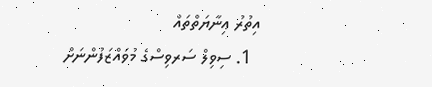އިތުރު ޢިނާޔަތްތައް
  1. ސިވިލް ސަރވިސްގެ މުވައްޒަފުންނަށް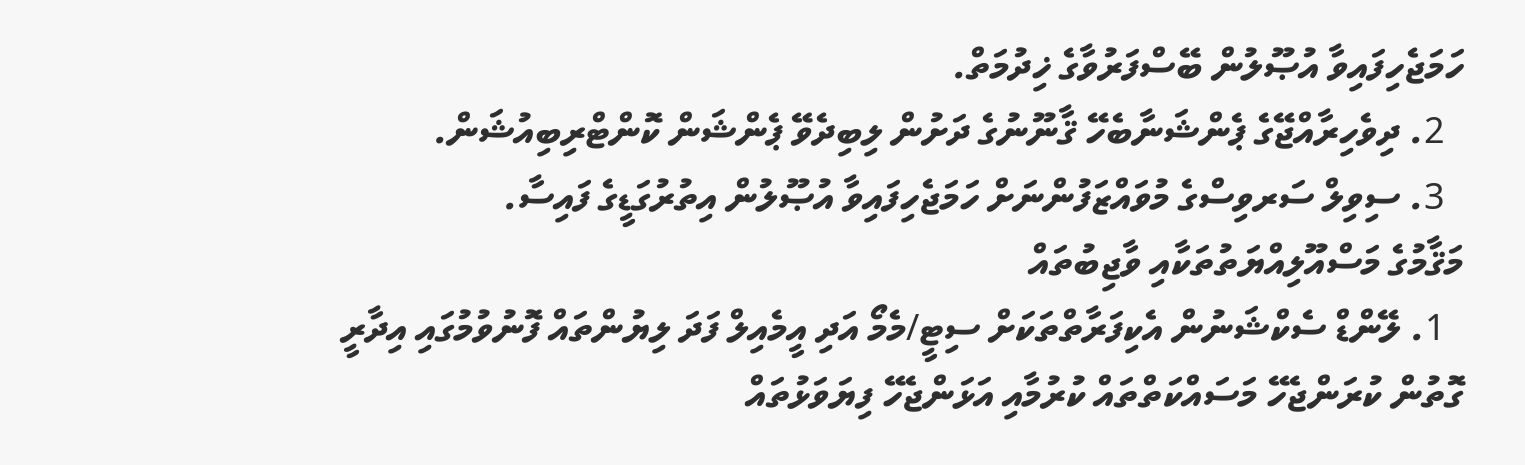ހަމަޖެހިފައިވާ އުޞޫލުން ބޭސްފަރުވާގެ ޚިދުމަތް.
  2. ދިވެހިރާއްޖޭގެ ޕެންޝަނާބެހޭ ޤާނޫނުގެ ދަށުން ލިބިދެވޭ ޕެންޝަން ކޮންޓްރިބިއުޝަން.
  3. ސިވިލް ސަރވިސްގެ މުވައްޒަފުންނަށް ހަމަޖެހިފައިވާ އުޞޫލުން އިތުރުގަޑީގެ ފައިސާ.
މަޤާމުގެ މަސްއޫލިއްޔަތުތަކާއި ވާޖިބުތައް
  1. ލޭންޑް ސެކްޝަނުން އެކިފަރާތްތަކަށް ސިޓީ/މެމޯ އަދި އީމެއިލް ފަދަ ލިޔުންތައް ފޮނުވުމުގައި އިދާރީ ގޮތުން ކުރަންޖެހޭ މަސައްކަތްތައް ކުރުމާއި އަޅަންޖެހޭ ފިޔަވަޅުތައް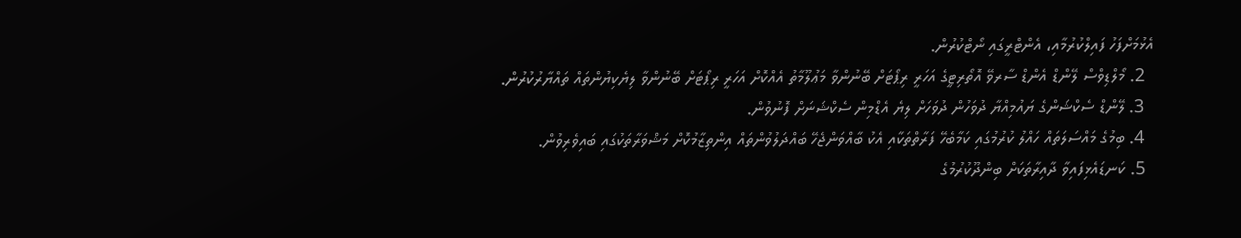އެޅުމަށްފަހު ފައިލްކުރުމާއި، އެންޓްރީގައި ނޯޓްކުރުން.
  2. މޯލްޑިވްސް ލޭންޑް އެންޑް ސާރވޭ އޮތޯރިޓީގެ އަހަރީ ރިޕޯޓަށް ބޭނުންވާ މަޢުލޫމާތު އެއްކޮށް އަހަރީ ރިޕޯޓަށް ބޭނުންވާ ލިޔެކިޔުންތައް ތައްޔާރުކުރުން.
  3. ލޭންޑް ސެކްޝަންގެ ޔައުމިއްޔާ ދުވަހުން ދުވަހަށް ލިޔެ އެޑްމިން ސެކްޝަނަށް ފޮނުވުން.
  4. ބިމުގެ މައްސަލަތައް ހައްލު ކުރުމުގައި ކަމާބެހޭ ފަރާތްތަކާއި އެކު ބާއްވަންޖެހޭ ބައްދަލުވުންތައް އިންތިޒާމުކޮށް މަޝްވަރާތަކުގައި ބައިވެރިވުން.
  5. ކަނޑައެޅިފައިވާ ދާއިރާތަކަށް ބިންދޫކުރުމުގެ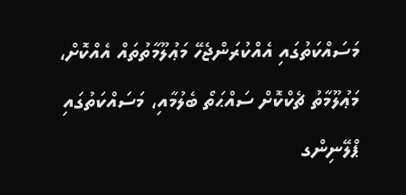މަސައްކަތުގައި އެއްކުރަންޖެހޭ މަޢުލޫމާތުތައް އެއްކޮށް، މަޢުލޫމާތު ޗެކްކޮށް ސައްޙަތޯ ބެލުމާއި، މަސައްކަތުގައި ޕްލޭނިންގ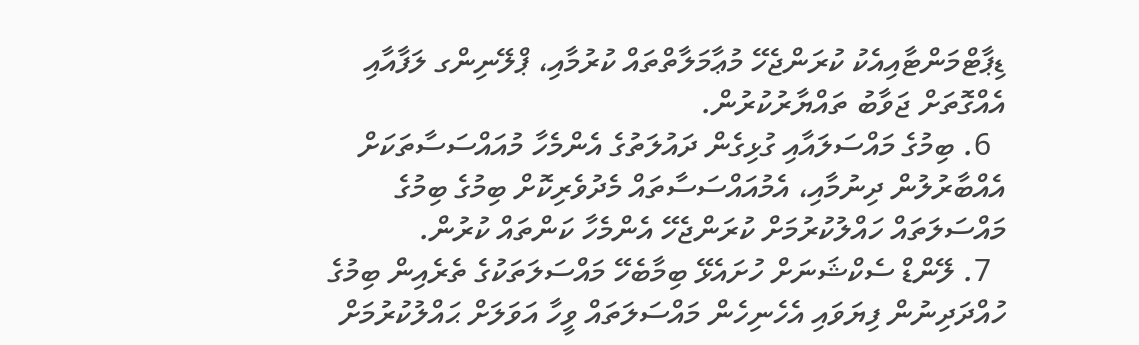ޑިޕާޓްމަންޓާއިއެކު ކުރަންޖެހޭ މުޢާމަލާތްތައް ކުރުމާއި، ޕްލޭނިންގ ލަފާއާއި އެއްގޮތަށް ޖަވާބު ތައްޔާރުކުރުން.
  6. ބިމުގެ މައްސަލައާއި ގުޅިގެން ދައުލަތުގެ އެންމެހާ މުއައްސަސާތަކަށް އެއްބާރުލުން ދިނުމާއި، އެމުއައްސަސާތައް މެދުވެރިކޮށް ބިމުގެ ބިމުގެ މައްސަލަތައް ހައްލުކުރުމަށް ކުރަންޖެހޭ އެންމެހާ ކަންތައް ކުރުން.
  7. ލޭންޑް ސެކްޝަނަށް ހުށައެޅޭ ބިމާބެހޭ މައްސަލަތަކުގެ ތެރެއިން ބިމުގެ ހުއްދަދިނުން ފިޔަވައި އެހެނިހެން މައްސަލަތައް ވީހާ އަވަލަށް ޙައްލުކުރުމަށް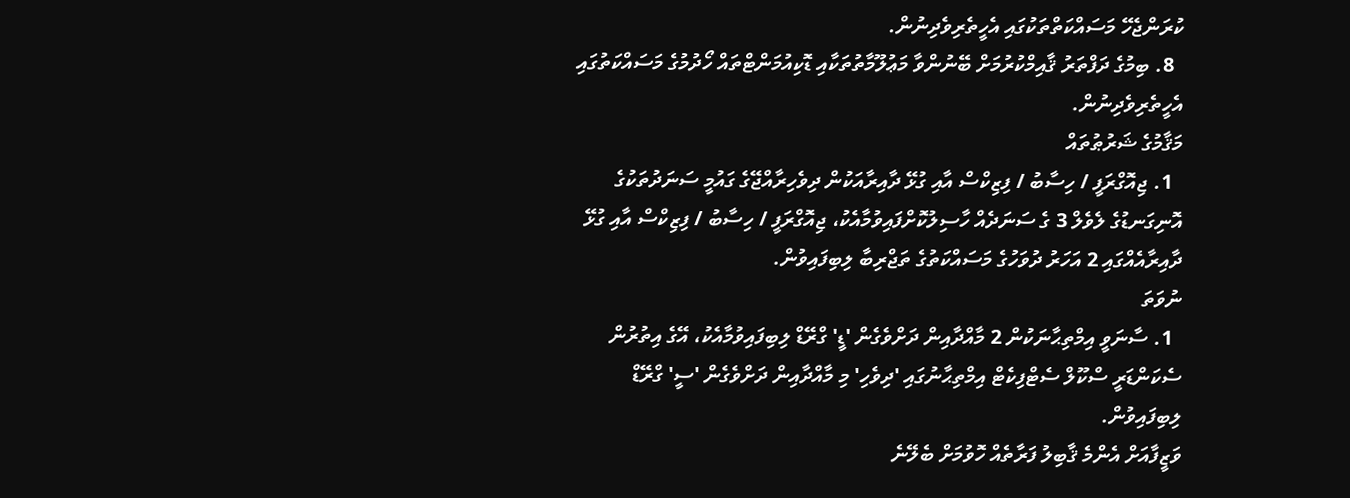ކުރަންޖެހޭ މަސައްކަތްތަކުގައި އެހީތެރިވެދިނުން.
  8. ބިމުގެ ދަފްތަރު ޤާއިމްކުރުމަށް ބޭނުންވާ މަޢުލޫމާތުތަކާއި ޑޮކިއުމަންޓްތައް ހޯދުމުގެ މަސައްކަތުގައި އެހީތެރިވެދިނުން.
މަޤާމުގެ ޝަރުޠުތައް
  1. ޖިއޮގްރަފީ / ހިސާބު / ފިޒިކްސް އާއި ގުޅޭ ދާއިރާއަކުން ދިވެހިރާއްޖޭގެ ގައުމީ ސަނަދުތަކުގެ އޮނިގަނޑުގެ ލެވެލް 3 ގެ ސަނަދެއް ހާސިލުކޮށްފައިވުމާއެކު، ޖިއޮގްރަފީ / ހިސާބު / ފިޒިކްސް އާއި ގުޅޭ ދާއިރާއެއްގައި 2 އަހަރު ދުވަހުގެ މަސައްކަތުގެ ތަޖްރިބާ ލިބިފައިވުން.
ނުވަތަ
  1. ސާނަވީ އިމްތިޙާނަކުން 2 މާއްދާއިން ދަށްވެގެން 'ޑީ' ގްރޭޑް ލިބިފައިވުމާއެކު، އޭގެ އިތުރުން ސެކަންޑަރީ ސްކޫލް ސެޓްފިކެޓް އިމްތިޙާނުގައި 'ދިވެހި' މި މާއްދާއިން ދަށްވެގެން 'ސީ' ގްރޭޑް ލިބިފައިވުން.
ވަޒީފާއަށް އެންމެ ޤާބިލު ފަރާތެއް ހޮވުމަށް ބެލޭނެ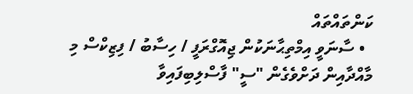ކަންތައްތައް
  • ސާނަވީ އިމްތިޙާނަކުން ޖިއޮގްރަފީ / ހިސާބު / ފިޒިކްސް މި މާއްދާއިން ދަށްވެގެން "ސީ" ފާސްލިބިފައިވާ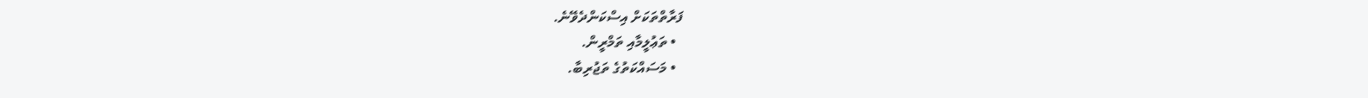ފަރާތްތަކަށް އިސްކަންދެވޭނެ.
  • ތަޢުލީމާއި ތަމްރީން.
  • މަސައްކަތުގެ ތަޖުރިބާ.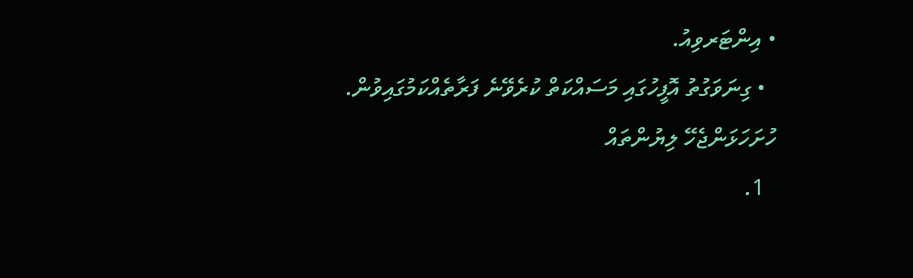• އިންޓަރވިއު.
  • ގިނަވަގުތު އޮފީހުގައި މަސައްކަތް ކުރެވޭނެ ފަރާތެއްކަމުގައިވުން.
ހުށަހަޅަންޖެހޭ ލިޔުންތައް
  1.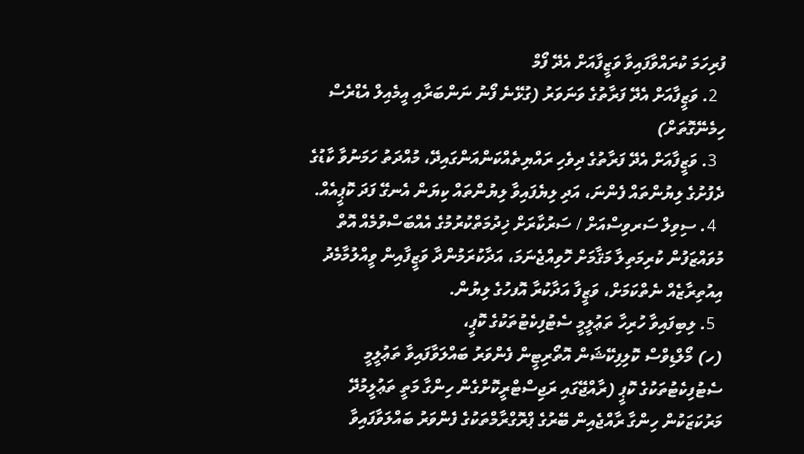ފުރިހަމަ ކުރައްވާފައިވާ ވަޒީފާއަށް އެދޭ ފޯމް
  2. ވަޒީފާއަށް އެދޭ ފަރާތުގެ ވަނަވަރު (ގުޅޭނެ ފޯނު ނަންބަރާއި އީމެއިލް އެޑްރެސް ހިމެނޭގޮތަށް)
  3. ވަޒީފާއަށް އެދޭ ފަރާތުގެ ދިވެހި ރައްޔިތެއްކަންއަންގައިދޭ، މުއްދަތު ހަމަނުވާ ކާޑުގެ ދެފުށުގެ ލިޔުންތައް ފެންނަ، އަދި ލިޔެފައިވާ ލިޔުންތައް ކިޔަން އެނގޭ ފަދަ ކޮޕީއެއް.
  4. ސިވިލް ސަރވިސްއަށް / ސަރުކާރަށް ޚިދުމަތްކުރުމުގެ އެއްބަސްވުމެއް އޮތް މުވައްޒަފުން ކުރިމަތިލާ މަޤާމަށް ހޮވިއްޖެނަމަ، އަދާކުރަމުންދާ ވަޒީފާއިން ވީއްލުމާމެދު އިއުތިރާޒެއް ނެތްކަމަށް، ވަޒީފާ އަދާކުރާ އޮފހުގެ ލިޔުން.
  5. ލިބިފައިވާ ހުރިހާ ތަޢުލީމީ ސެޓުފިކެޓުތަކުގެ ކޮޕީ،
(ހ) މޯލްޑިވްސް ކޮލިފިކޭޝަން އޮތޯރިޓީން ފެންވަރު ބައްލަވާފައިވާ ތަޢުލީމީ ސެޓުފިކެޓުތަކުގެ ކޮޕީ (ރާއްޖޭގައި ރަޖިސްޓްރީކޮށްގެން ހިންގާ މަތީ ތަޢުލީމުދޭ މަރުކަޒަކުން ހިންގާ ރާއްޖެއިން ބޭރުގެ ޕްރޮގްރާމްތަކުގެ ފެންވަރު ބައްލަވާފައިވާ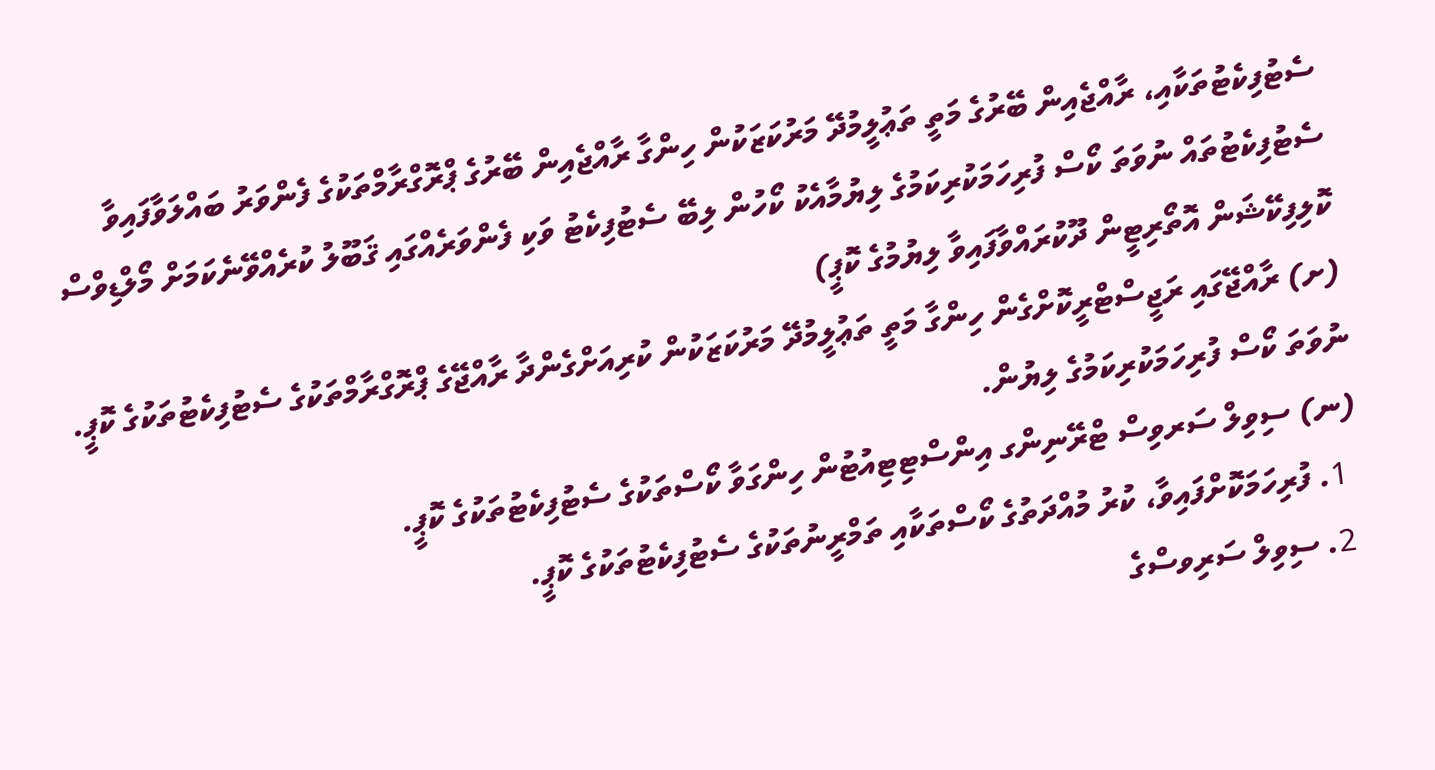ސެޓުފިކެޓުތަކާއި، ރާއްޖެއިން ބޭރުގެ މަތީ ތަޢުލީމުދޭ މަރުކަޒަކުން ހިންގާ ރާއްޖެއިން ބޭރުގެ ޕްރޮގްރާމްތަކުގެ ފެންވަރު ބައްލަވާފައިވާ ސެޓުފިކެޓުތައް ނުވަތަ ކޯސް ފުރިހަމަކުރިކަމުގެ ލިޔުމާއެކު ކޯހުން ލިބޭ ސެޓުފިކެޓު ވަކި ފެންވަރެއްގައި ޤަބޫލު ކުރެއްވޭނެކަމަށް މޯލްޑިވްސް ކޮލިފިކޭޝަން އޮތޯރިޓީން ދޫކުރައްވާފައިވާ ލިޔުމުގެ ކޮޕީ)
(ށ) ރާއްޖޭގައި ރަޖީސްޓްރީކޮށްގެން ހިންގާ މަތީ ތަޢުލީމުދޭ މަރުކަޒަކުން ކުރިއަށްގެންދާ ރާއްޖޭގެ ޕްރޮގްރާމްތަކުގެ ސެޓުފިކެޓުތަކުގެ ކޮޕީ. ނުވަތަ ކޯސް ފުރިހަމަކުރިކަމުގެ ލިޔުން.
(ނ) ސިވިލް ސަރވިސް ޓްރޭނިންގ އިންސްޓިޓިއުޓުން ހިންގަވާ ކޯސްތަކުގެ ސެޓުފިކެޓުތަކުގެ ކޮޕީ.
  1. ފުރިހަމަކޮށްފައިވާ، ކުރު މުއްދަތުގެ ކޯސްތަކާއި ތަމްރީނުތަކުގެ ސެޓުފިކެޓުތަކުގެ ކޮޕީ.
  2. ސިވިލް ސަރިވސްގެ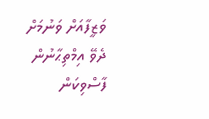ވަޒީފާއަށް ވަނުމަށް ދެވޭ އިމްތިޙާނުން ފާސްވިކަން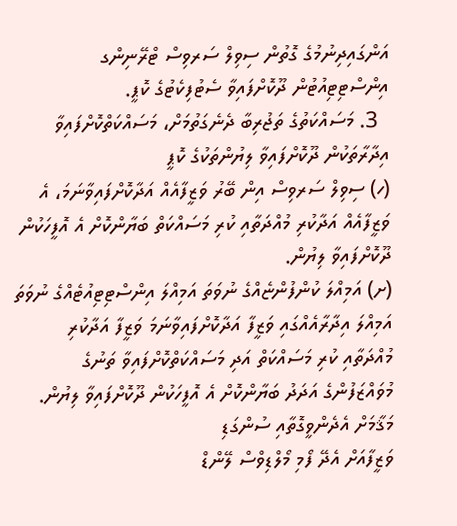އަންގައިދިނުމުގެ ގޮތުން ސިވިލް ސަރވިސް ޓްރޭނިންގ އިންސްޓިޓިއުޓުން ދޫކޮށްފައިވާ ސެޓުފިކެޓުގެ ކޮޕީ.
  3. މަސައްކަތުގެ ތަޖުރިބާ ދެނެގަތުމަށް، މަސައްކަތްކޮށްފައިވާ އިދާރާތަކުން ދޫކޮށްފައިވާ ލިޔުންތަކުގެ ކޮޕީ
(ހ) ސިވިލް ސަރވިސް އިން ބޭރު ވަޒީފާއެއް އަދާކޮށްފައިވާނަމަ، އެ ވަޒީފާއެއް އަދާކުރި މުއްދަތާއި ކުރި މަސައްކަތް ބަޔާންކޮށް އެ އޮފީހަކުން ދޫކޮށްފައިވާ ލިޔުން.
(ށ) އަމިއްލަ ކުންފުންޏެއްގެ ނުވަތަ އަމިއްލަ އިންސްޓިޓިއުޓެއްގެ ނުވަތަ އަމިއްލަ އިދާރާއެއްގައި ވަޒީފާ އަދާކޮށްފައިވާނަމަ ވަޒީފާ އަދާކުރި މުއްދަތާއި ކުރި މަސައްކަތް އަދި މަސައްކަތްކޮށްފައިވާ ތަނުގެ މުވައްޒަފުންގެ އަދަދު ބަޔާންކޮށް އެ އޮފީހަކުން ދޫކޮށްފައިވާ ލިޔުން.
މަޤާމަށް އެދެންވީގޮތާއި ސުންގަޑި
ވަޒީފާއަށް އެދޭ ފޯމި މޯލްޑިވްސް ލޭންޑް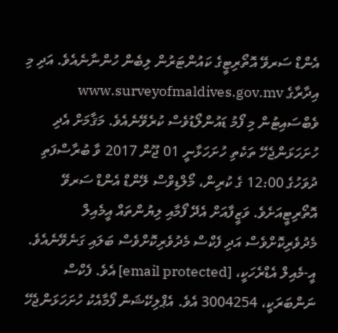އެންޑް ސަރވޭ އޮތޯރިޓީގެ ކައުންޓަރުން ލިބެން ހުންނާނެއެވެ. އަދި މި އިދާރާގެ www.surveyofmaldives.gov.mv  ވެބްސައިޓުން މި ފޯމު ޑައުންލޯޑުވެސް ކުރެވޭނެއެވެ. މަޤާމަށް އެދި ހުށަހަޅަންޖެހޭ ތަކެތި ހުށަހަޅާނީ 01 ޖޫން 2017 ވާ ބުރާސްފަތި ދުވަހުގެ 12:00 ގެ ކުރިން، މޯލްޑިވްސް ލޭންޑް އެންޑް ސަރވޭ އޮތޯރިޓީއަށެވެ. ވަޒީފާއަށް އެދޭ ފޯމާއި ލިޔުންތައް އީމެއިލް މެދުވެރިކޮށްވެސް އަދި ފެކްސް މެދުވެރިކޮށްވެސް ބަލައި ގަނެވޭނެއެވެ. އީ-މެއިލް އެޑްރެހަކީ، [email protected] އެވެ. ފެކްސް ނަންބަރަކީ، 3004254 އެވެ. އެޕްލިކޭޝަން ފޯމާއެކު ހުށަހަޅަންޖެހޭ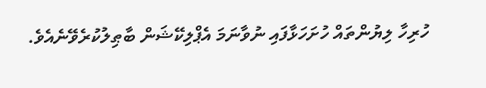ހުރިހާ ލިޔުންތައް ހުށަހަޅާފައި ނުވާނަމަ އެޕްލިކޭޝަން ބާޠިލުކުރެވޭނެއެވެ.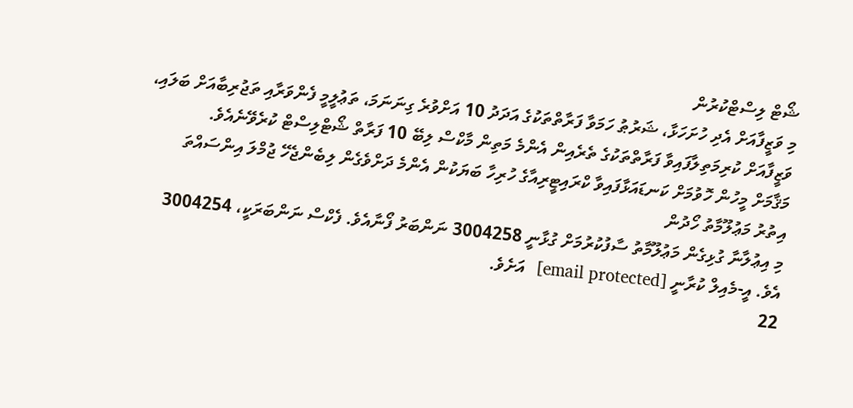ޝޯޓް ލިސްޓްކުރުން
މި ވަޒީފާއަށް އެދި ހުށަހަޅާ، ޝަރުޠު ހަމަވާ ފަރާތްތަކުގެ އަދަދު 10 އަށްވުރެ ގިނަނަމަ، ތަޢުލީމީ ފެންވަރާއި ތަޖުރިބާއަށް ބަލައި، ވަޒީފާއަށް ކުރިމަތިލާފައިވާ ފަރާތްތަކުގެ ތެރެއިން އެންމެ މަތިން މާކްސް ލިބޭ 10 ފަރާތް ޝޯޓްލިސްޓް ކުރެވޭނެއެވެ.
މަޤާމަށް މީހުން ހޮވުމަށް ކަނޑައަޅާފައިވާ ކްރައިޓީރިއާގެ ހުރިހާ ބަޔަކުން އެންމެ ދަށްވެގެން ލިބެންޖެހޭ ޖުމްލަ އިންސައްތަ
އިތުރު މަޢުލޫމާތު ހޯދުން
މި އިޢުލާނާ ގުޅިގެން މަޢުލޫމާތު ސާފުކުރުމަށް ގުޅާނީ 3004258 ނަންބަރު ފޯނާއެވެ. ފެކްސް ނަންބަރަކީ، 3004254 އެވެ. އީ-މެއިލް ކުރާނީ [email protected]  އަށެވެ.
22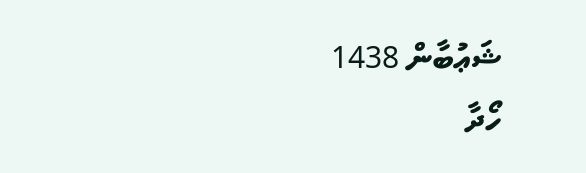ޝަޢުބާން 1438
ހޯދާ